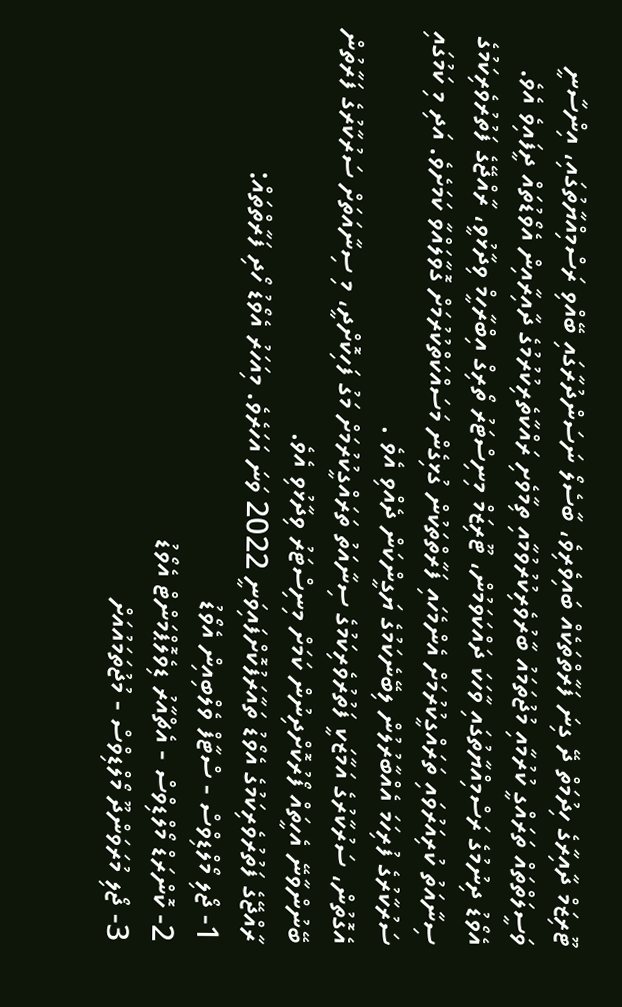ޓޫރިޒަމް ދާއިރާގެ ހިދުމަތް ދޭ ގިނަ ފަރާތްތަކެއް ބައިވެރިވެ، ބާސެލޯ ނަސަންދުރާގައި ބޭއްވި ރަސްމިއްޔާތުގައި، އިންސާނީ ވަސީލަތްތައް ތަރައްގީ ކުރުމާއި މުޖުތަމައު ބާރުވެރިކުރުވުމާއި ތިމާވެށި ރައްކާތެރިކުރުމުގެ ދާއިރާއިން އެވޯޑުތައް ދީފައިވެ އެވެ.
އެވޯޑު ދިނުމުގެ ރަސްމިއްޔާތުގައި ވާހަކަ ދައްކަވަމުން، ޓޫރިޒަމް މިނިސްޓަރު ތޯރިގް އިބްރާހީމް ވިދާޅުވީ، ރާއްޖޭގެ ފަތުރުވެރިކަމުގެ ސިނާއަތު ކުރިއަރުވައި ތަރައްގީކުރުމަށް އެންމެހައި ފަރާތްތަކުން ގުޅިގެން މަސައްކަތްކުރުމަށް ގޮވާލައްވާ ކަމަށެވެ. އަދި މި ކަމުގައި ސަރުކާރުގެ ފުރިހަމަ އެއްބާރުލުން ލިބޭނެކަމުގެ ޔަގީންކަން ދެއްވި އެވެ .
އެގޮތުން، ސަރުކާރުގެ އަމާޒަކީ ފަތުރުވެރިކަމުގެ ސިނާއަތު ތަރައްގީކުރުމަށް މަގު ފަހިކޮށްދީ، މި ސިނާއަތަށް ސަރުކާރުގެ ފަރާތުން ބޭނުންވާނޭ އެހީތައް ފޯރުކޮށްދިނުން ކަމަށް މިނިސްޓަރު ވިދާޅުވި އެވެ.
ރާއްޖޭގެ ފަތުރުވެރިކަމުގެ އެވޯޑު ތައާރަފުކޮށްފައިވަނީ 2022 ވަނަ އަހަރެވެ. މިއަހަރު އެވޯޑު ހޯދި ފަރާތްތައް:
1- ޖޯލި މޯލްޑިވްސް - ސްޓާފް ވެލްބިއިން އެވޯޑު
2- ކޮންރަޑް މޯލްޑިވްސް - އެޗްއާރު ޑިވެލޮޕްމަންޓް އެވޯޑު
3- ޖޯލި މުރަވަންދޫ މޯލްޑިވްސް - މުޖުތަމައުއަށް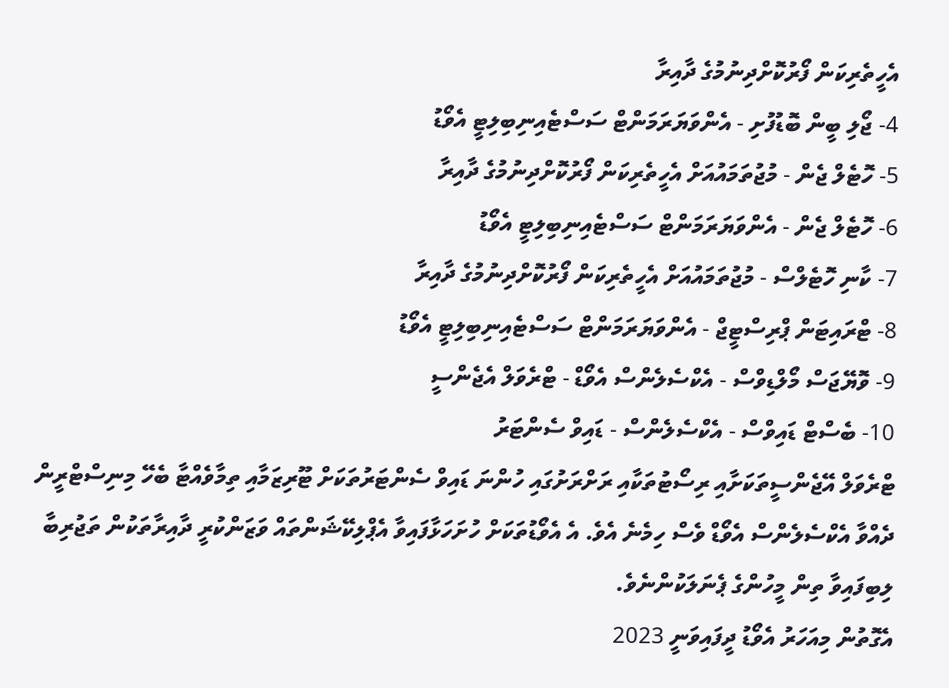އެހީތެރިކަން ފޯރުކޮށްދިނުމުގެ ދާއިރާ
4- ޖޯލި ބީން ބޮޑުފުށި - އެންވަޔަރަމަންޓް ސަސްޓެއިނިބިލިޓީ އެވޯޑު
5- ހޮޓެލް ޖެން - މުޖުތަމައުއަށް އެހީތެރިކަން ފޯރުކޮށްދިނުމުގެ ދާއިރާ
6- ހޮޓެލް ޖެން - އެންވަޔަރަމަންޓް ސަސްޓެއިނިބިލިޓީ އެވޯޑު
7- ކާނި ހޮޓެލްސް - މުޖުތަމައުއަށް އެހީތެރިކަން ފޯރުކޮށްދިނުމުގެ ދާއިރާ
8- ޓްރައިޓަން ޕްރިސްޓީޖް - އެންވަޔަރަމަންޓް ސަސްޓެއިނިބިލިޓީ އެވޯޑު
9- ވޮޔޭޖަސް މޯލްޑިވްސް - އެކްސެލެންސް އެވޯޑް - ޓްރެވަލް އެޖެންސީ
10- ބެސްޓް ޑައިވްސް - އެކްސެލެންސް - ޑައިވް ސެންޓަރު
ޓްރެވަލް އޭޖެންސީތަކަށާއި ރިސޯޓުތަކާއި ރަށްރަށުގައި ހުންނަ ޑައިވް ސެންޓަރުތަކަށް ޓޫރިޒަމާއި ތިމާވެއްޓާ ބެހޭ މިނިސްޓްރީން ދެއްވާ އެކްސެލެންސް އެވޯޑް ވެސް ހިމެނެ އެވެ. އެ އެވޯޑުތަކަށް ހުށަހަޅާފައިވާ އެޕްލިކޭޝަންތައް ވަޒަންކުރީ ދާއިރާތަކުން ތަޖުރިބާ ލިބިފައިވާ ތިން މީހުންގެ ޕެނަލަކުންނެވެ.
އެގޮތުން މިއަހަރު އެވޯޑު ދީފައިވަނީ 2023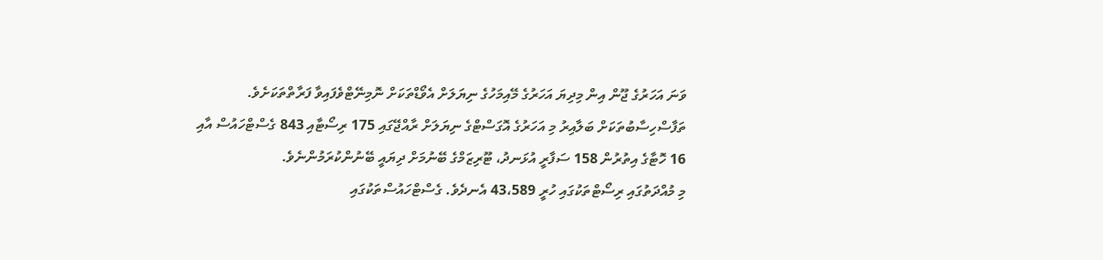ވަނަ އަހަރުގެ ޖޫން އިން މިދިޔަ އަހަރުގެ މޭއިމަހުގެ ނިޔަލަށް އެވޯޑްތަކަށް ނޮމިނޭޓްވެފައިވާ ފަރާތްތަކަށެވެ.
ތަފާސްހިސާބުތަކަށް ބަލާއިރު މި އަހަރުގެ އޮގަސްޓްގެ ނިޔަލަށް ރާއްޖޭގައި 175 ރިސޯޓާއި 843 ގެސްޓްހައުސް އާއި 16 ހޮޓާގެ އިތުރުން 158 ސަފާރީ އުޅަނދު، ޓޫރިޒަމްގެ ބޭނުމަށް ދިޔައީ ބޭނުންކުރަމުންނެވެ.
މި މުއްދަތުގައި ރިސޯޓްތަކުގައި ހުރީ 43،589 އެނދެވެ. ގެސްޓްހައުސްތަކުގައި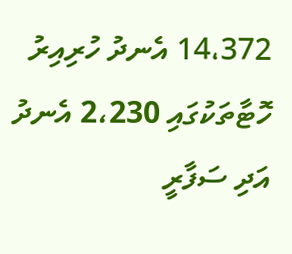14،372 އެނދު ހުރިއިރު ހޮޓާތަކުގައި 2،230 އެނދު އަދި ސަފާރީ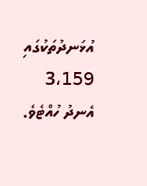އުޅަނދުތަކުގައި 3،159 އެނދު ހުއްޓެވެ.